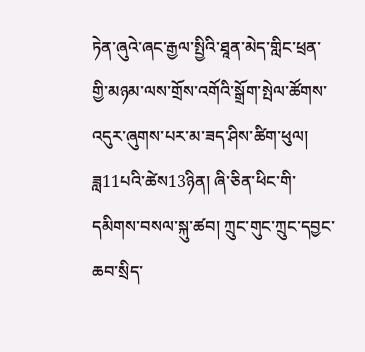ཏེན་ཞུའེ་ཞང་རྒྱལ་སྤྱིའི་ཐཱན་མེད་གླིང་ཕྲན་གྱི་མཉམ་ལས་གྲོས་འགོའི་སྒྲོག་སྤེལ་ཚོགས་འདུར་ཞུགས་པར་མ་ཟད་ཤིས་ཚིག་ཕུལ།
ཟླ11པའི་ཚེས13ཉིན། ཞི་ཅིན་ཕིང་གི་དམིགས་བསལ་སྐུ་ཚབ། ཀྲུང་གུང་ཀྲུང་དབྱང་ཆབ་སྲིད་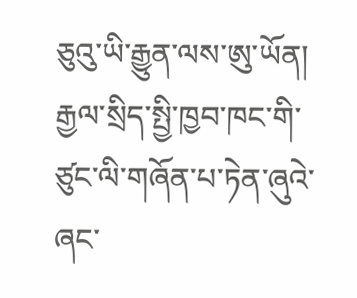ཅུའུ་ཡི་རྒྱུན་ལས་ཨུ་ཡོན། རྒྱལ་སྲིད་སྤྱི་ཁྱབ་ཁང་གི་ཙུང་ལི་གཞོན་པ་ཏེན་ཞུའེ་ཞང་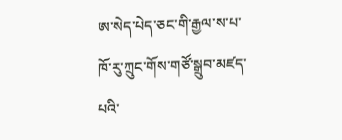ཨ་སེད་པེད་ཅང་གི་རྒྱལ་ས་པ་ཁོ་རུ་ཀྲུང་གོས་གཙོ་སྒྲུབ་མཛད་པའི་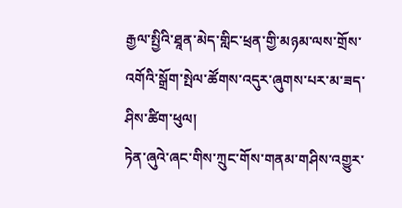རྒྱལ་སྤྱིའི་ཐཱན་མེད་གླིང་ཕྲན་གྱི་མཉམ་ལས་གྲོས་འགོའི་སྒྲོག་སྤེལ་ཚོགས་འདུར་ཞུགས་པར་མ་ཟད་ཤིས་ཚིག་ཕུལ།
ཏེན་ཞུའེ་ཞང་གིས་ཀྲུང་གོས་གནམ་གཤིས་འགྱུར་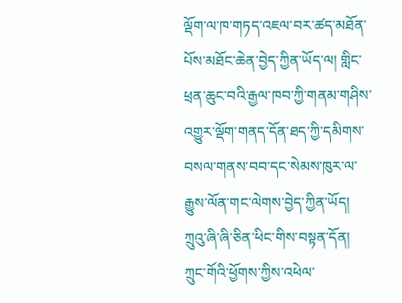ལྡོག་ལ་ཁ་གཏད་འཇལ་བར་ཚད་མཐོན་པོས་མཐོང་ཆེན་བྱེད་ཀྱིན་ཡོད་ལ། གླིང་ཕྲན་ཆུང་བའི་རྒྱལ་ཁབ་ཀྱི་གནམ་གཤིས་འགྱུར་ལྡོག་གནད་དོན་ཐད་ཀྱི་དམིགས་བསལ་གནས་བབ་དང་སེམས་ཁུར་ལ་རྒྱུས་ལོན་གང་ལེགས་བྱེད་ཀྱིན་ཡོད། ཀྲུའུ་ཞི་ཞི་ཅིན་ཕིང་གིས་བསྟན་དོན། ཀྲུང་གོའི་ཕྱོགས་ཀྱིས་འཕེལ་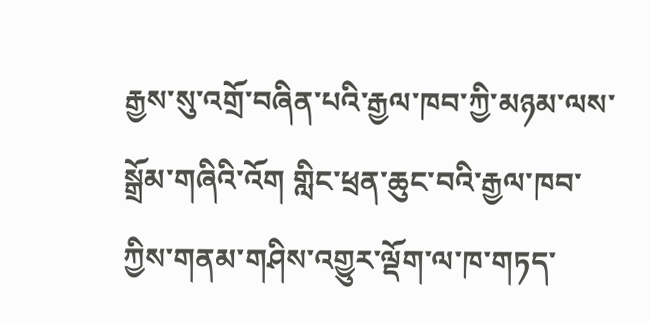རྒྱས་སུ་འགྲོ་བཞིན་པའི་རྒྱལ་ཁབ་ཀྱི་མཉམ་ལས་སྒྲོམ་གཞིའི་འོག གླིང་ཕྲན་ཆུང་བའི་རྒྱལ་ཁབ་ཀྱིས་གནམ་གཤིས་འགྱུར་ལྡོག་ལ་ཁ་གཏད་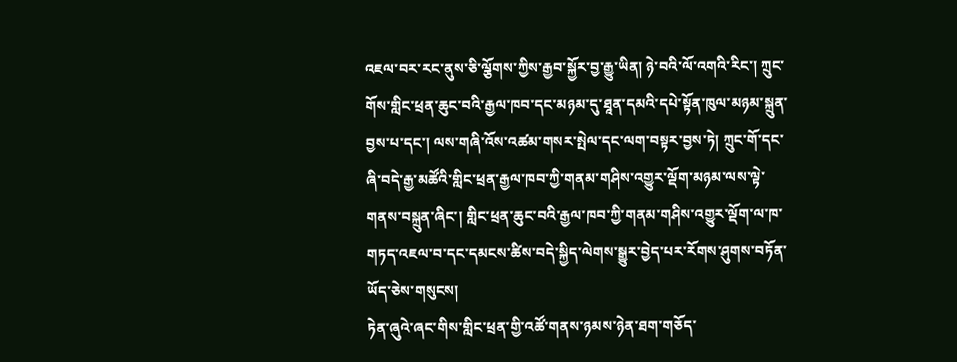འཇལ་བར་རང་ནུས་ཅི་ལྕོགས་ཀྱིས་རྒྱབ་སྐྱོར་བྱ་རྒྱུ་ཡིན། ཉེ་བའི་ལོ་འགའི་རིང་། ཀྲུང་གོས་གླིང་ཕྲན་ཆུང་བའི་རྒྱལ་ཁབ་དང་མཉམ་དུ་ཐཱན་དམའི་དཔེ་སྟོན་ཁུལ་མཉམ་སྐྲུན་བྱས་པ་དང་། ལས་གཞི་འོས་འཚམ་གསར་སྤེལ་དང་ལག་བསྟར་བྱས་ཏེ། ཀྲུང་གོ་དང་ཞི་བདེ་རྒྱ་མཚོའི་གླིང་ཕྲན་རྒྱལ་ཁབ་ཀྱི་གནམ་གཤིས་འགྱུར་ལྡོག་མཉམ་ལས་ལྟེ་གནས་བསྐྲུན་ཞིང་། གླིང་ཕྲན་ཆུང་བའི་རྒྱལ་ཁབ་ཀྱི་གནམ་གཤིས་འགྱུར་ལྡོག་ལ་ཁ་གཏད་འཇལ་བ་དང་དམངས་ཚིས་བདེ་སྐྱིད་ལེགས་སྒྱུར་བྱེད་པར་རོགས་ཤུགས་བཏོན་ཡོད་ཅེས་གསུངས།
ཏེན་ཞུའེ་ཞང་གིས་གླིང་ཕྲན་གྱི་འཚོ་གནས་ཉམས་ཉེན་ཐག་གཅོད་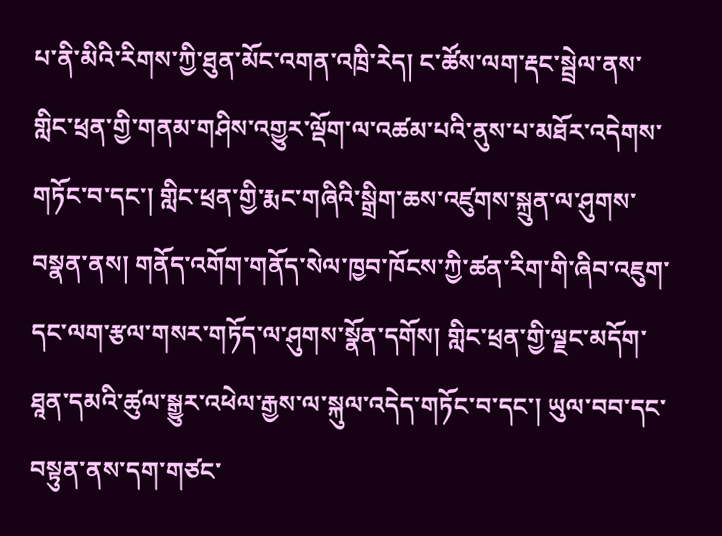པ་ནི་མིའི་རིགས་ཀྱི་ཐུན་མོང་འགན་འཁྲི་རེད། ང་ཚོས་ལག་རྡང་སྦྲེལ་ནས་གླིང་ཕྲན་གྱི་གནམ་གཤིས་འགྱུར་ལྡོག་ལ་འཚམ་པའི་ནུས་པ་མཐོར་འདེགས་གཏོང་བ་དང་། གླིང་ཕྲན་གྱི་རྨང་གཞིའི་སྒྲིག་ཆས་འཛུགས་སྐྲུན་ལ་ཤུགས་བསྣན་ནས། གནོད་འགོག་གནོད་སེལ་ཁྱབ་ཁོངས་ཀྱི་ཚན་རིག་གི་ཞིབ་འཇུག་དང་ལག་རྩལ་གསར་གཏོད་ལ་ཤུགས་སྣོན་དགོས། གླིང་ཕྲན་གྱི་ལྗང་མདོག་ཐཱན་དམའི་ཚུལ་སྒྱུར་འཕེལ་རྒྱས་ལ་སྐུལ་འདེད་གཏོང་བ་དང་། ཡུལ་བབ་དང་བསྟུན་ནས་དག་གཙང་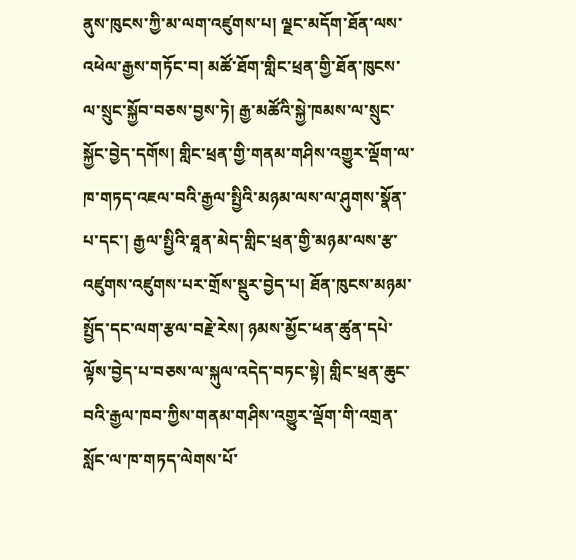ནུས་ཁུངས་ཀྱི་མ་ལག་འཛུགས་པ། ལྗང་མདོག་ཐོན་ལས་འཕེལ་རྒྱས་གཏོང་བ། མཚོ་ཐོག་གླིང་ཕྲན་གྱི་ཐོན་ཁུངས་ལ་སྲུང་སྐྱོབ་བཅས་བྱས་ཏེ། རྒྱ་མཚོའི་སྐྱེ་ཁམས་ལ་སྲུང་སྐྱོང་བྱེད་དགོས། གླིང་ཕྲན་གྱི་གནམ་གཤིས་འགྱུར་ལྡོག་ལ་ཁ་གཏད་འཇལ་བའི་རྒྱལ་སྤྱིའི་མཉམ་ལས་ལ་ཤུགས་སྣོན་པ་དང་། རྒྱལ་སྤྱིའི་ཐཱན་མེད་གླིང་ཕྲན་གྱི་མཉམ་ལས་རྩ་འཛུགས་འཛུགས་པར་གྲོས་སྡུར་བྱེད་པ། ཐོན་ཁུངས་མཉམ་སྤྱོད་དང་ལག་རྩལ་བརྗེ་རེས། ཉམས་མྱོང་ཕན་ཚུན་དཔེ་ལྟོས་བྱེད་པ་བཅས་ལ་སྐུལ་འདེད་བཏང་སྟེ། གླིང་ཕྲན་ཆུང་བའི་རྒྱལ་ཁབ་ཀྱིས་གནམ་གཤིས་འགྱུར་ལྡོག་གི་འགྲན་སློང་ལ་ཁ་གཏད་ལེགས་པོ་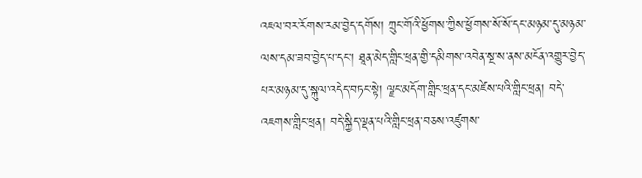འཇལ་བར་རོགས་རམ་བྱེད་དགོས། ཀྲུང་གོའི་ཕྱོགས་ཀྱིས་ཕྱོགས་སོ་སོ་དང་མཉམ་དུ་མཉམ་ལས་དམ་ཟབ་བྱེད་པ་དང་། ཐཱན་མེད་གླིང་ཕྲན་གྱི་དམིགས་འབེན་སྔ་ས་ནས་མངོན་འགྱུར་བྱེད་པར་མཉམ་དུ་སྐུལ་འདེད་བཏང་སྟེ། ལྗང་མདོག་གླིང་ཕྲན་དང་མཛེས་པའི་གླིང་ཕྲན། བདེ་འཇགས་གླིང་ཕྲན། བདེ་སྐྱིད་ལྡན་པའི་གླིང་ཕྲན་བཅས་འཛུགས་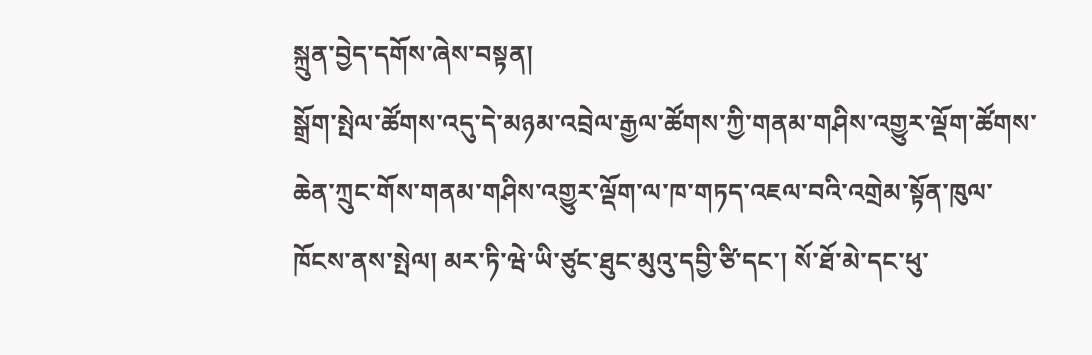སྐྲུན་བྱེད་དགོས་ཞེས་བསྟན།
སྒྲོག་སྤེལ་ཚོགས་འདུ་དེ་མཉམ་འབྲེལ་རྒྱལ་ཚོགས་ཀྱི་གནམ་གཤིས་འགྱུར་ལྡོག་ཚོགས་ཆེན་ཀྲུང་གོས་གནམ་གཤིས་འགྱུར་ལྡོག་ལ་ཁ་གཏད་འཇལ་བའི་འགྲེམ་སྟོན་ཁུལ་ཁོངས་ནས་སྤེལ། མར་ཏི་ཝེ་ཡི་ཙུང་ཐུང་མུའུ་དབྱི་ཙི་དང་། སོ་ཐོ་མེ་དང་ཕུ་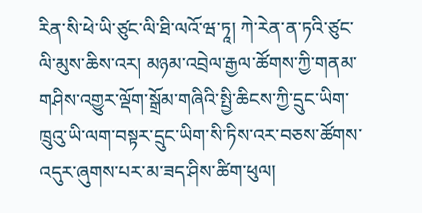རིན་སི་ཕེ་ཡི་ཙུང་ལི་ཐི་ལའོ་ཝ་ཏཱ། ཀེ་རེན་ན་ཏའི་ཙུང་ལི་མུས་ཆིས་འར། མཉམ་འབྲེལ་རྒྱལ་ཚོགས་ཀྱི་གནམ་གཤིས་འགྱུར་ལྡོག་སྒྲོམ་གཞིའི་སྤྱི་ཆིངས་ཀྱི་དྲུང་ཡིག་ཁྲུའུ་ཡི་ལག་བསྟར་དྲུང་ཡིག་སི་ཏིས་འར་བཅས་ཚོགས་འདུར་ཞུགས་པར་མ་ཟད་ཤིས་ཚིག་ཕུལ།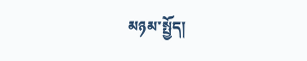མཉམ་སྤྱོད།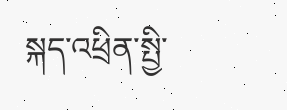སྐད་འཕྲིན་སྤྱི་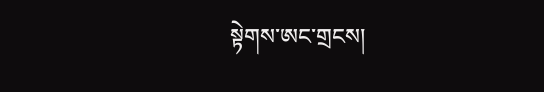སྟེགས་ཨང་གྲངས།